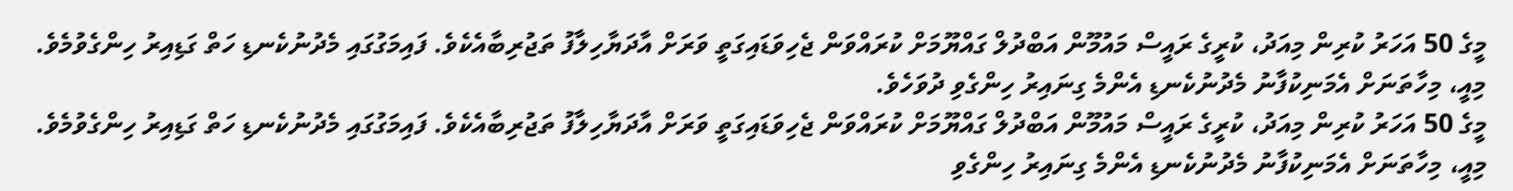މީގެ 50 އަހަރު ކުރިން މިއަދު، ކުރީގެ ރައީސް މައުމޫން އަބްދުލް ގައްޔޫމަށް ކުރައްވަން ޖެހިވަޑައިގަތީ ވަރަށް އާދަޔާހިލާފު ތަޖުރިބާއެކެވެ. ފައިމަގުގައި މެދުނުކެނޑި ހަތް ގަޑިއިރު ހިންގެވުމެވެ. މިއީ، މިހާތަނަށް އެމަނިކުފާނު މެދުނުކެނޑި އެންމެ ގިނައިރު ހިންގެވި ދުވަހެވެ.
މީގެ 50 އަހަރު ކުރިން މިއަދު، ކުރީގެ ރައީސް މައުމޫން އަބްދުލް ގައްޔޫމަށް ކުރައްވަން ޖެހިވަޑައިގަތީ ވަރަށް އާދަޔާހިލާފު ތަޖުރިބާއެކެވެ. ފައިމަގުގައި މެދުނުކެނޑި ހަތް ގަޑިއިރު ހިންގެވުމެވެ. މިއީ، މިހާތަނަށް އެމަނިކުފާނު މެދުނުކެނޑި އެންމެ ގިނައިރު ހިންގެވި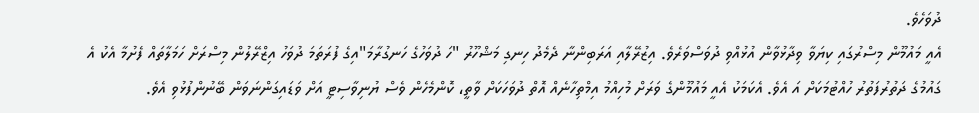ދުވަހެވެ.
އެއީ މައުމޫން މިސްރުގައި ކިޔަވާ ވިދާޅުވާން އުޅުއްވި ދުވަސްވަރެވެ. އިޒުރޭލާއި އަރަބިންނާ ދެމެދު ހިނގި މަޝްހޫރު "ހަ ދުވަހުގެ ހަނގުރާމަ"އިގެ ފުރަތަމަ ދުވަހު އިޒްރޭލުން މިސްރަށް ހަމަލާތައް ފެށުމާ އެކު އެ ގައުމުގެ ދަތުރުފަތުރު ހުއްޓުމަކަށް އަ އެވެ. އެކަމަކު އެއީ މައުމޫންގެ ވަރަށް މުހިއްމު އިމްތިހާނެއް އޮތް ދުވަހަކަށް ވާތީ، ކޮންމެހެން ވެސް ޔުނިވާސިޓީ އަށް ވަޑައިގަންނަވަން ބޭނުންފުޅުވި އެވެ.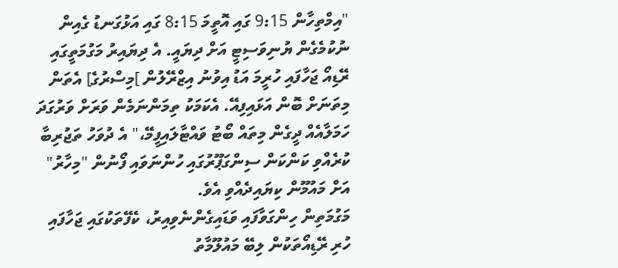"އިމްތިހާން 9:15 ގައި އޮތީމަ 8:15 ގައި އަޅުގަނޑު ގެއިން ނުކުމެގެން ޔުނިވަސިޓީ އަށް ދިޔައީ. އެ ދިޔައިރު މަގުމަތީގައި ރޭޑިއޯ ޖަހާފައި ހުރީމަ އަޑު އިވުނު އިޒްރޭލުން ]މިސްރުގެ] އެތަން މިތަނަށް ބޮން އަޅައިފިއޭ. އެކަމަކު ތިމަންނަމެން ވަރަށް ވަރުގަދަ ހަމަލާއެއް ދީގެން މިތައް ބޯޓު ވައްޓާލައިފީމޭ،" އެ ދުވަހު ތަޖުރިބާ ކުރެއްވި ކަންކަން ސިންގަޕޫރުގައި ހުންނަވައި ފޯނުން "މިހާރު" އަށް މައުމޫން ކިޔައިދެއްވި އެވެ.
މަގުމަތިން ހިންގަވާފައި ވަޑައިގެންނެވިއިރު، ކެފޭތަކުގައި ޖަހާފައި ހުރި ރޭޑިއޯތަކުން ލިބޭ މައުލޫމާތު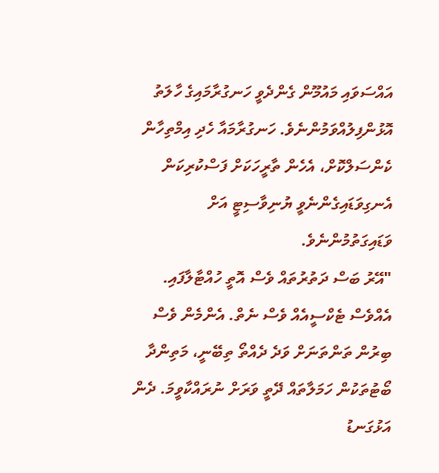އައްސަވައި މައުމޫން ގެންދެވީ ހަނގުރާމައިގެ ހާލަތު އޮޅުންފިލުއްވަމުންނެވެ. ހަނގުރާމައާ ހެދި އިމްތިހާން ކެންސަލްކޮށް، އެހެން ތާރީހަކަށް ފަސްކުރިކަން އެނގިވަޑައިގެންނެވީ ޔުނިވާސިޓީ އަށް ވަޑައިގަތުމުންނެވެ.
"އޭރު ބަސް ދަތުރުތައް ވެސް އޮތީ ހުއްޓާލާފައި. އެއްވެސް ޓެކްސީއެއް ވެސް ނެތް. އެންމެން ވެސް ބިރުން ތަންތަނަށް ވަދެ ދެއްތޯ ތިބޭނީ، މަތިންދާ ބޯޓުތަކުން ހަމަލާތައް ދޭތީ ވަރަށް ނުރައްކާވީމަ. ދެން އަޅުގަނޑު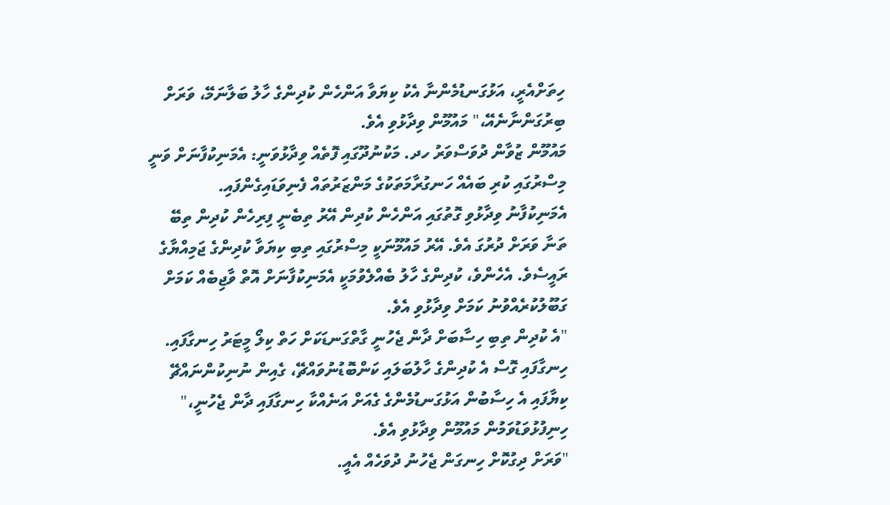ހިތަށްއެރީ، އަޅުގަނޑުމެންނާ އެކު ކިޔަވާ އަންހެން ކުދިންގެ ހާލު ބަލާނަމޭ، ވަރަށް ބިރުގަންނާނެއޭ،" މައުމޫން ވިދާޅުވި އެވެ.
މައުމޫން ޒުވާން ދުވަސްވަރު ހދ. މަކުނުދޫގައި ފޮތެއް ވިދާޅުވަނީ: އެމަނިކުފާނަށް ވަނީ މިސްރުގައި ކުރި ބައެއް ހަނގުރާމަތަކުގެ މަންޒަރުތައް ފެނިވަޑައިގެންފައި.
އެމަނިކުފާނު ވިދާޅުވި ގޮތުގައި އަންހެން ކުދިން އޭރު ތިބެނީ ފިރިހެން ކުދިން ތިބޭ ތަނާ ވަރަށް ދުރުގަ އެވެ. އޭރު މައުމޫނަކީ މިސްރުގައި ތިބި ކިޔަވާ ކުދިންގެ ޖަމިއްޔާގެ ރައީސެވެ. އެހެންވެ، ކުދިންގެ ހާލު ބެއްލެވުމަކީ އެމަނިކުފާނަށް އޮތް ވާޖިބެއް ކަމަށް ގަބޫލުކުރެއްވުނު ކަމަށް ވިދާޅުވި އެވެ.
"އެ ކުދިން ތިބި ހިސާބަށް ދާން ޖެހުނީ ގާތްގަނޑަކަށް ހަތް ކިލޯ މީޓަރު ހިނގާފައި. ހިނގާފައި ގޮސް އެ ކުދިންގެ ހާލުބަލައި ކަންބޮޑުނުވައްޗޭ، ގެއިން ނުނިކުންނައްޗޭ ކިޔާފައި އެ ހިސާބުން އަޅުގަނޑުމެންގެ ގެއަށް އަނެއްކާ ހިނގާފައި ދާން ޖެހުނީ،" ހިނިފުޅުވަޑުވަމުން މައުމޫން ވިދާޅުވި އެވެ.
"ވަރަށް ދިގުކޮށް ހިނގަން ޖެހުނު ދުވަހެއް އެއީ.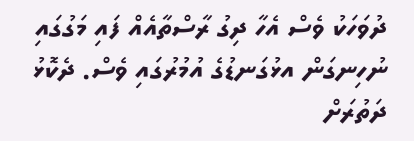ދުވަހަކު ވެސް އެހާ ދިގު ރާސްތާއެއް ފައި މަގުގައި ނުހިނގަން އޅުގަނޑުގެ އުމުރުގައި ވެސް. ދެކޮޅު ދަތުރަށް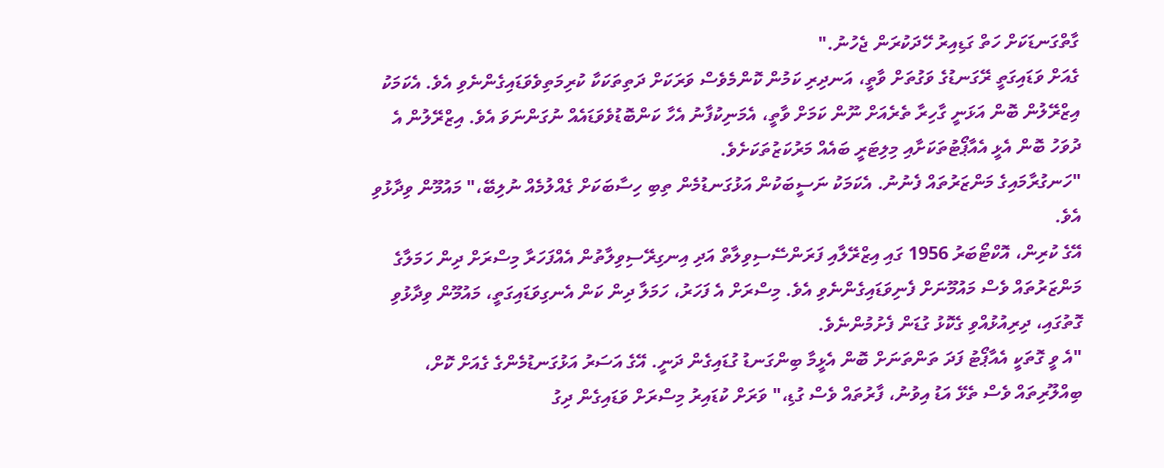ގާތްގަނޑަކަށް ހަތް ގަޑިއިރު ހޭދަކުރަން ޖެހުނު."
ގެއަށް ވަޑައިގަތީ ރޭގަނޑުގެ ވަގުތަށް ވާތީ، އަނދިރި ކަމުން ކޮންމެވެސް ވަރަކަށް ދަތިތަކަކާ ކުރިމަތިވެވަޑައިގެންނެވި އެވެ. އެކަމަކު އިޒްރޭލުން ބޮން އަޅަނީ ގާހިރާ ތެރެއަށް ނޫން ކަމަށް ވާތީ، އެމަނިކުފާނު އެހާ ކަންބޮޑުވެވަޑައެއް ނުގަންނަވަ އެވެ. އިޒްރޭލުން އެ ދުވަހު ބޮން އެޅީ އެއާޕޯޓުތަކަށާއި މިލިޓަރީ ބައެއް މަރުކަޒުތަކަށެވެ.
"ހަނގުރާމައިގެ މަންޒަރުތައް ފެނުނު. އެކަމަކު ނަސީބަކުން އަޅުގަނޑުމެން ތިބި ހިސާބަކަށް ގެއްލުމެއް ނުލިބޭ،" މައުމޫން ވިދާޅުވި އެވެ.
އޭގެ ކުރިން، އޮކްޓޯބަރު 1956 ގައި އިޒްރޭލާއި ފަރަންސޭސިވިލާތް އަދި އިނގިރޭސިވިލާތުން އެއްފަހަރާ މިސްރަށް ދިން ހަމަލާގެ މަންޒަރުތައް ވެސް މައުމޫނަށް ފެނިވަޑައިގެންނެވި އެވެ. މިސްރަށް އެ ފަހަރު، ހަމަލާ ދިން ކަން އެނގިވަޑައިގަތީ، މައުމޫން ވިދާޅުވި ގޮތުގައި، ދިރިއުޅުއްވި ގެކޮޅު ގުޑަން ފެށުމުންނެވެ.
"އެ ވީ ގޮތަކީ އެއާޕޯޓު ފަދަ ތަންތަނަށް ބޮން އެޅީމާ ބިންގަނޑު ގުޑައިގެން ދަނީ. އޭގެ އަސަރު އަޅުގަނޑުމެންގެ ގެއަށް ކޮށް، ބިއްލޫރިތައް ވެސް ތެޅޭ އަޑު އިވުނު، ފާރުތައް ވެސް ގުޑި،" ވަރަށް ކުޑައިރު މިސްރަށް ވަޑައިގެން ދިގު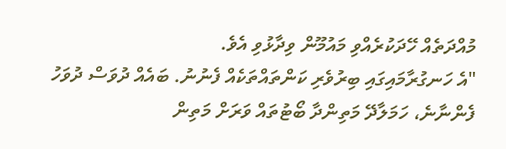މުއްދަތެއް ހޭދަކުރެއްވި މައުމޫން ވިދާޅުވި އެވެ.
"އެ ހަނގުރާމައިގައި ބިރުވެރި ކަންތައްތަކެއް ފެނުނު. ބައެއް ދުވަސް ދުވަހު ފެންނާނެ، ހަމަލާދޭ މަތިންދާ ބޯޓުތައް ވަރަށް މަތިން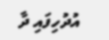އުދުހިފައި ދާ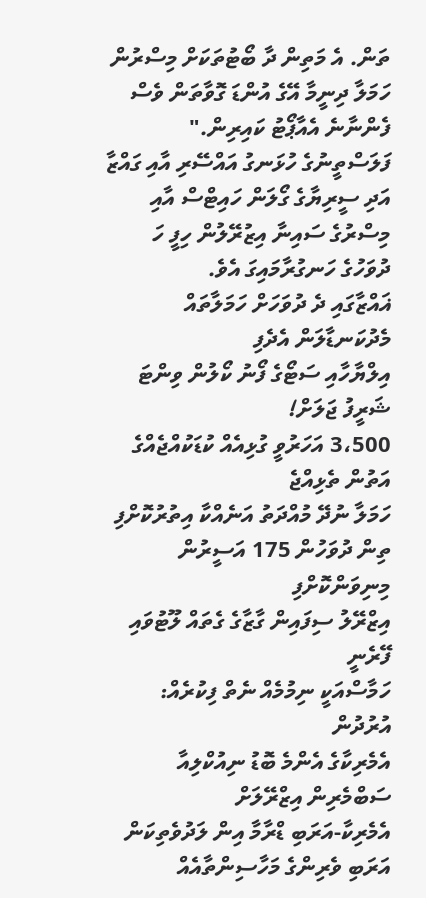ތަން. އެ މަތިން ދާ ބޯޓުތަކަށް މިސްރުން ހަމަލާ ދިނީމާ އޭގެ އުންޑަ ގޮވާތަން ވެސް ފެންނާނެ އެއާޕޯޓު ކައިރިން."
ފަލަސްތީނުގެ ހުޅަނގު އައްސޭރި އާއި ގައްޒާ އަދި ސީރިޔާގެ ގޯލަން ހައިޓްސް އާއި މިސްރުގެ ސައިނާ އިޒުރޭލުން ހިފީ ހަ ދުވަހުގެ ހަނގުރާމައިގަ އެވެ.
ޣައްޒާގައި ދެ ދުވަހަށް ހަމަލާތައް މެދުކަނޑާލަން އެދެފި
އިލްޔާހާއި ސަޓޯގެ ފޯނު ކޯލުން ވިންޓަ ޝަރީފު ޖަލަށް!
3،500 އަހަރުވީ ގުޅިއެއް ކުޑަކުއްޖެއްގެ އަތުން ތެޅިއްޖެ
ހަމަލާ ނުދޭ މުއްދަތު އަނެއްކާ އިތުރުކޮށްފި
ތިން ދުވަހުން 175 އަސީރުން މިނިވަންކޮށްފި
އިޒްރޭލު ސިފައިން ގާޒާގެ ގެތައް ލޫޓުވައި ފޭރެނީ
ހަމާސްއަކީ ނިމުމެއް ނެތް ފިކުރެއް: އުރުދުން
އެމެރިކާގެ އެންމެ ބޮޑު ނިއުކްލިއާ ސަބްމެރިން އިޒްރޭލަށް
އެމެރިކާ-އަރަބި ޑްރާމާ އިން ލަދުވެތިކަން
އަރަބި ވެރިންގެ މަހާސިންތާއެއް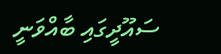ސައޫދީގައި ބާއްވަނީ